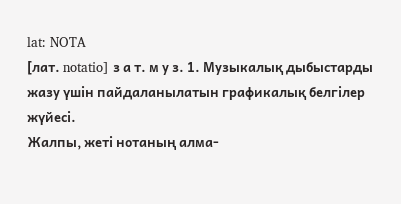lat: NOTA
[лат. notatio] з а т. м у з. 1. Музыкалық дыбыстарды жазу үшін пайдаланылатын графикалық белгілер жүйесі.
Жалпы, жеті нотаның алма-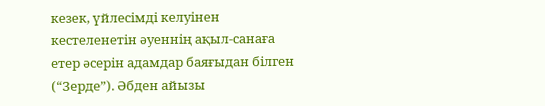кезек, үйлесімді келуінен кестеленетін әуеннің ақыл-санаға етер әсерін адамдар баяғыдан білген (“Зерде”). Әбден айызы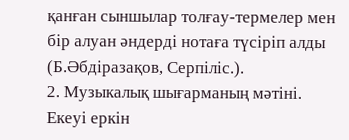қанған сыншылар толғау-термелер мен бір алуан әндерді нотаға түсіріп алды (Б.Әбдіразақов, Серпіліс.).
2. Музыкалық шығарманың мәтіні.
Екеуі еркін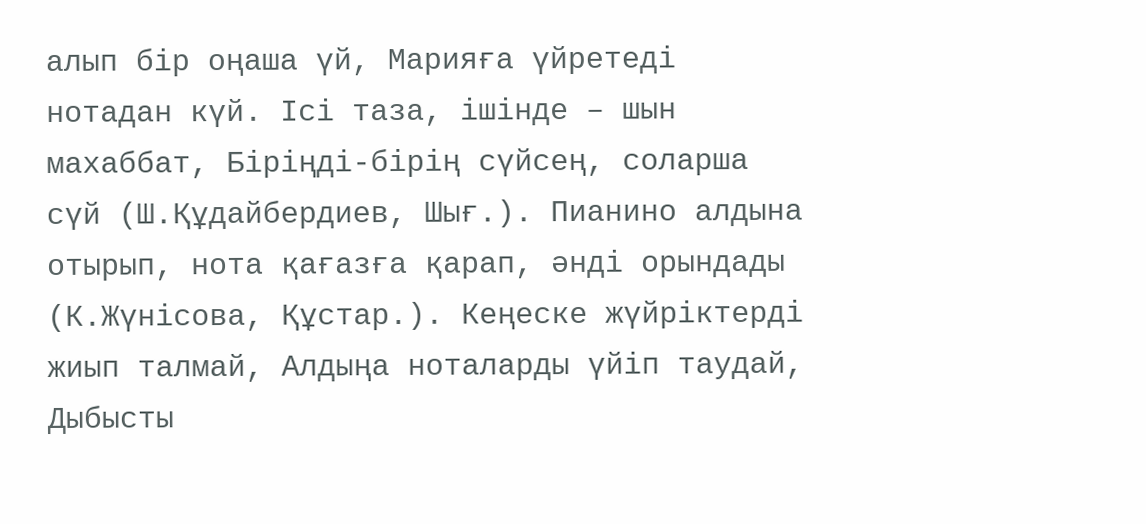алып бір оңаша үй, Марияға үйретеді нотадан күй. Iсі таза, ішінде – шын махаббат, Біріңді-бірің сүйсең, соларша сүй (Ш.Құдайбердиев, Шығ.). Пианино алдына отырып, нота қағазға қарап, әнді орындады (К.Жүнісова, Құстар.). Кеңеске жүйріктерді жиып талмай, Алдыңа ноталарды үйіп таудай, Дыбысты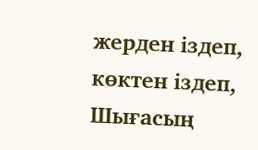жерден іздеп, көктен іздеп, Шығасың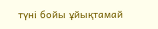түні бойы ұйықтамай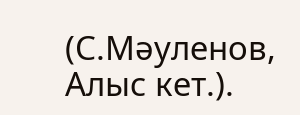(С.Мәуленов, Алыс кет.).